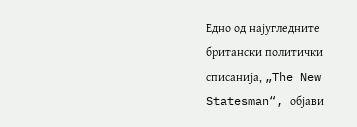Едно од најугледните британски политички списанија, „The New Statesman“, објави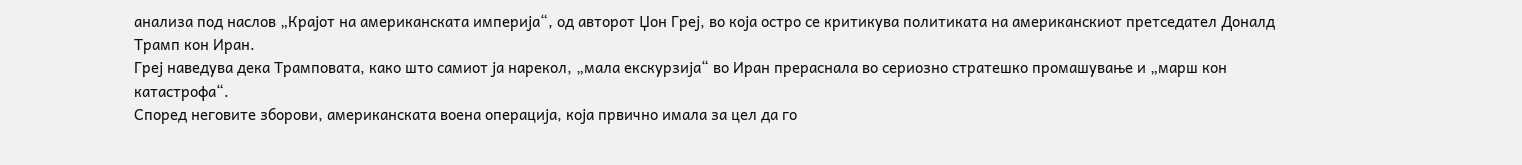анализа под наслов „Крајот на американската империја“, од авторот Џон Греј, во која остро се критикува политиката на американскиот претседател Доналд Трамп кон Иран.
Греј наведува дека Трамповата, како што самиот ја нарекол, „мала екскурзија“ во Иран прераснала во сериозно стратешко промашување и „марш кон катастрофа“.
Според неговите зборови, американската воена операција, која првично имала за цел да го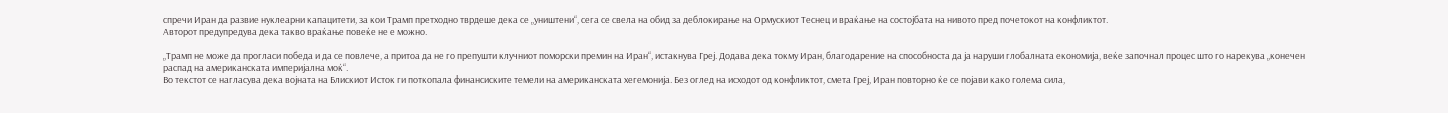спречи Иран да развие нуклеарни капацитети, за кои Трамп претходно тврдеше дека се „уништени“, сега се свела на обид за деблокирање на Ормускиот Теснец и враќање на состојбата на нивото пред почетокот на конфликтот.
Авторот предупредува дека такво враќање повеќе не е можно.

„Трамп не може да прогласи победа и да се повлече, а притоа да не го препушти клучниот поморски премин на Иран“, истакнува Греј. Додава дека токму Иран, благодарение на способноста да ја наруши глобалната економија, веќе започнал процес што го нарекува „конечен распад на американската империјална моќ“.
Во текстот се нагласува дека војната на Блискиот Исток ги поткопала финансиските темели на американската хегемонија. Без оглед на исходот од конфликтот, смета Греј, Иран повторно ќе се појави како голема сила,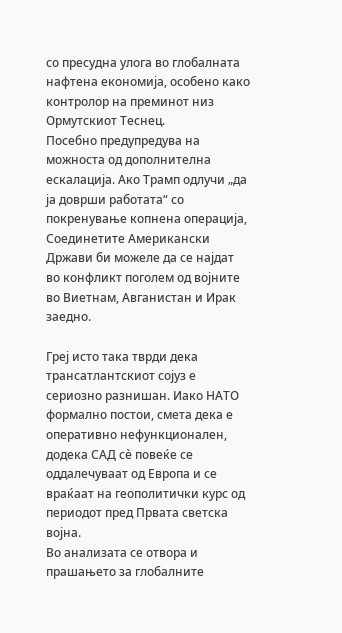со пресудна улога во глобалната нафтена економија, особено како контролор на преминот низ Ормутскиот Теснец.
Посебно предупредува на можноста од дополнителна ескалација. Ако Трамп одлучи „да ја доврши работата“ со покренување копнена операција, Соединетите Американски Држави би можеле да се најдат во конфликт поголем од војните во Виетнам, Авганистан и Ирак заедно.

Греј исто така тврди дека трансатлантскиот сојуз е сериозно разнишан. Иако НАТО формално постои, смета дека е оперативно нефункционален, додека САД сè повеќе се оддалечуваат од Европа и се враќаат на геополитички курс од периодот пред Првата светска војна.
Во анализата се отвора и прашањето за глобалните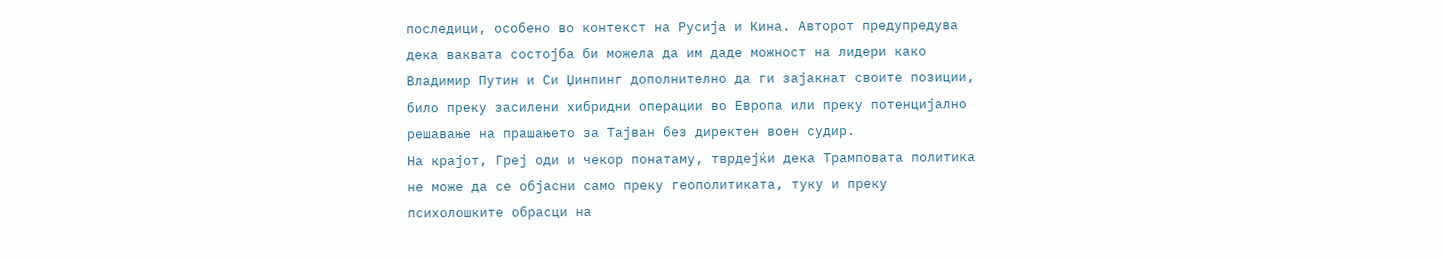последици, особено во контекст на Русија и Кина. Авторот предупредува дека ваквата состојба би можела да им даде можност на лидери како Владимир Путин и Си Џинпинг дополнително да ги зајакнат своите позиции, било преку засилени хибридни операции во Европа или преку потенцијално решавање на прашањето за Тајван без директен воен судир.
На крајот, Греј оди и чекор понатаму, тврдејќи дека Трамповата политика не може да се објасни само преку геополитиката, туку и преку психолошките обрасци на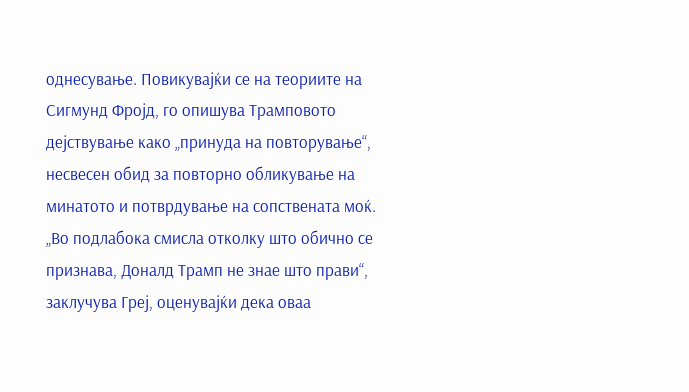однесување. Повикувајќи се на теориите на Сигмунд Фројд, го опишува Трамповото дејствување како „принуда на повторување“, несвесен обид за повторно обликување на минатото и потврдување на сопствената моќ.
„Во подлабока смисла отколку што обично се признава, Доналд Трамп не знае што прави“, заклучува Греј, оценувајќи дека оваа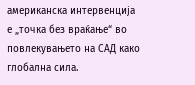американска интервенција е „точка без враќање“ во повлекувањето на САД како глобална сила.